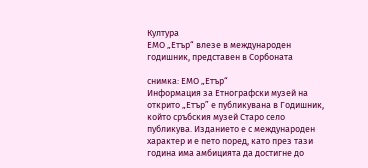Култура
ЕМО „Етър“ влезе в международен годишник, представен в Сорбоната

снимка: ЕМО „Етър“
Информация за Етнографски музей на открито „Етър” е публикувана в Годишник, който сръбския музей Старо село публикува. Изданието е с международен характер и е пето поред, като през тази година има амбицията да достигне до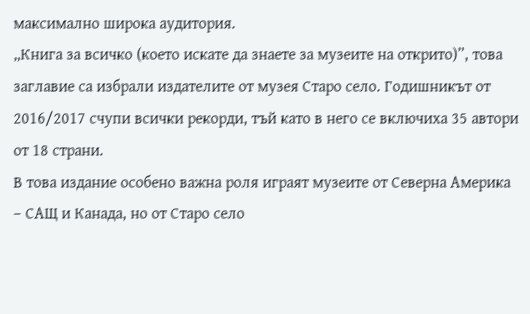максимално широка аудитория.
„Книга за всичко (което искате да знаете за музеите на открито)”, това заглавие са избрали издателите от музея Старо село. Годишникът от 2016/2017 счупи всички рекорди, тъй като в него се включиха 35 автори от 18 страни.
В това издание особено важна роля играят музеите от Северна Америка – САЩ и Канада, но от Старо село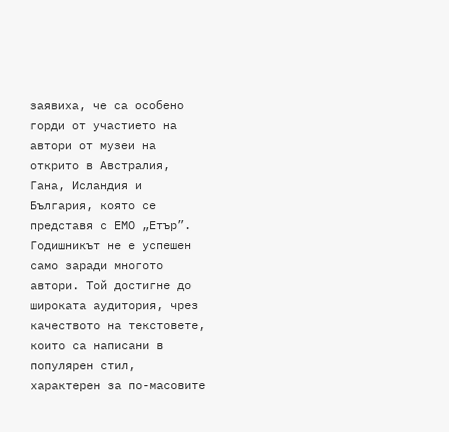заявиха, че са особено горди от участието на автори от музеи на открито в Австралия, Гана, Исландия и България, която се представя с ЕМО „Етър”.
Годишникът не е успешен само заради многото автори. Той достигне до широката аудитория, чрез качеството на текстовете, които са написани в популярен стил, характерен за по-масовите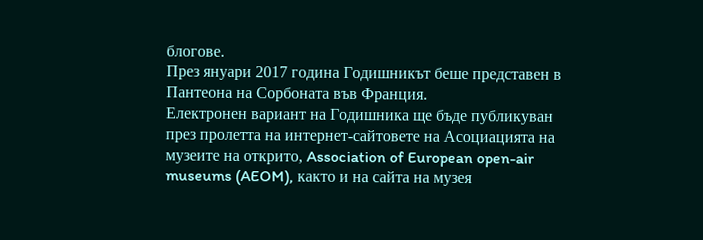блогове.
През януари 2017 година Годишникът беше представен в Пантеона на Сорбоната във Франция.
Електронен вариант на Годишника ще бъде публикуван през пролетта на интернет-сайтовете на Асоциацията на музеите на открито, Association of European open-air museums (AEOM), както и на сайта на музея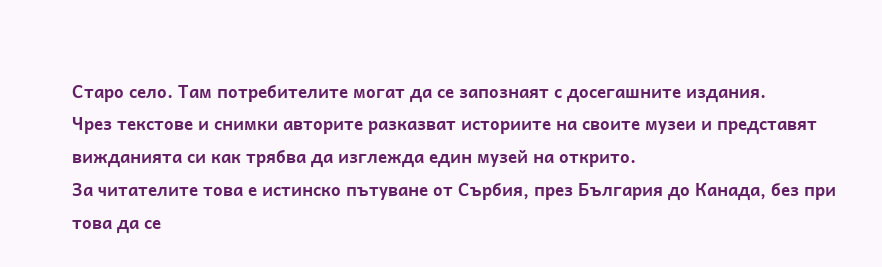Старо село. Там потребителите могат да се запознаят с досегашните издания.
Чрез текстове и снимки авторите разказват историите на своите музеи и представят вижданията си как трябва да изглежда един музей на открито.
За читателите това е истинско пътуване от Сърбия, през България до Канада, без при това да се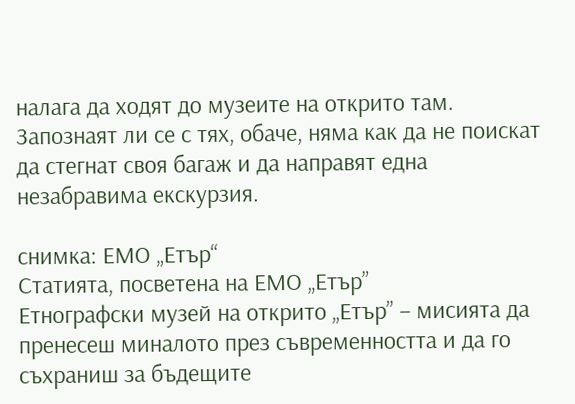налага да ходят до музеите на открито там. Запознаят ли се с тях, обаче, няма как да не поискат да стегнат своя багаж и да направят една незабравима екскурзия.

снимка: ЕМО „Етър“
Статията, посветена на ЕМО „Етър”
Етнографски музей на открито „Етър” – мисията да пренесеш миналото през съвременността и да го съхраниш за бъдещите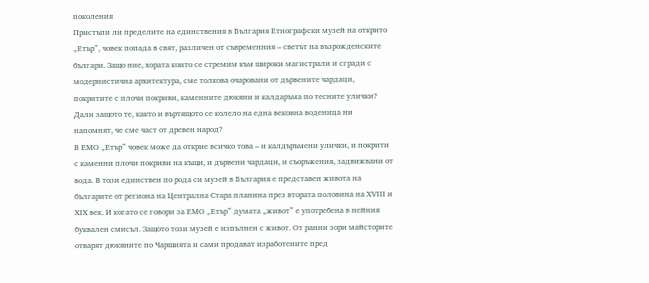поколения
Пристъпи ли пределите на единствения в България Етнографски музей на открито „Етър”, човек попада в свят, различен от съвременния – светът на възрожденските българи. Защо ние, хората които се стремим към широки магистрали и сгради с модернистична архитектура, сме толкова очаровани от дървените чардаци, покритите с плочи покриви, каменните дюкяни и калдаръма по тесните улички? Дали защото те, както и въртящото се колело на една вековна воденица ни напомнят, че сме част от древен народ?
В ЕМО „Етър” човек може да открие всичко това – и калдъръмени улички, и покрити с каменни плочи покриви на къщи, и дървени чардаци, и съоръжения, задвижвани от вода. В този единствен по рода си музей в България е представен живота на българите от региона на Централна Стара планина през втората половина на XVІІІ и ХІХ век. И когато се говори за ЕМО „Етър” думата „живот” е употребена в нейния буквален смисъл. Защото този музей е изпълнен с живот. От ранни зори майсторите отварят дюкяните по Чаршията и сами продават изработените пред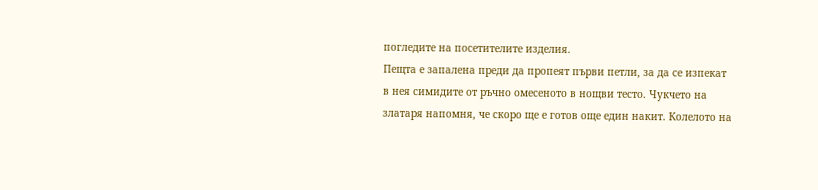погледите на посетителите изделия.
Пещта е запалена преди да пропеят първи петли, за да се изпекат в нея симидите от ръчно омесеното в нощви тесто. Чукчето на златаря напомня, че скоро ще е готов още един накит. Колелото на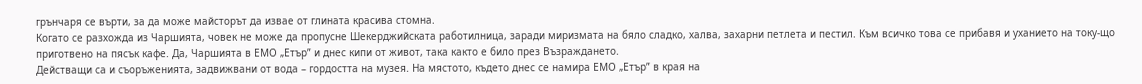грънчаря се върти, за да може майсторът да извае от глината красива стомна.
Когато се разхожда из Чаршията, човек не може да пропусне Шекерджийската работилница, заради миризмата на бяло сладко, халва, захарни петлета и пестил. Към всичко това се прибавя и уханието на току-що приготвено на пясък кафе. Да, Чаршията в ЕМО „Етър” и днес кипи от живот, така както е било през Възраждането.
Действащи са и съоръженията, задвижвани от вода – гордостта на музея. На мястото, където днес се намира ЕМО „Етър” в края на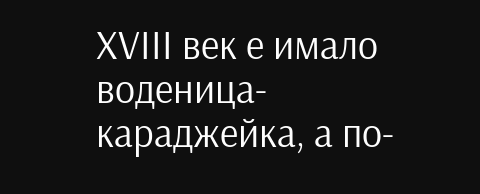ХVІІІ век е имало воденица-караджейка, а по-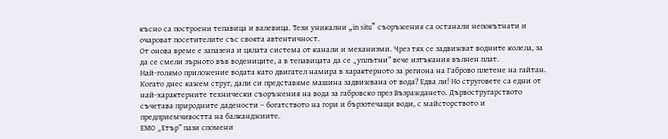късно са построени тепавица и валевица. Тези уникални „in situ” съоръжения са останали непокътнати и очароват посетителите със своята автентичност.
От онова време е запазена и цялата система от канали и механизми. Чрез тях се задвижват водните колела, за да се смели зърното във водениците, а в тепавицата да се „уплътни” вече изтъкания вълнен плат.
Най-голямо приложение водата като двигател намира в характерното за региона на Габрово плетене на гайтан. Когато днес кажем струг, дали си представяме машина задвижвана от вода? Едва ли! Но струговете са едни от най-характерните технически съоръжения на вода за габровско през Възраждането. Дървостругарството съчетава природните дадености – богатството на гори и бързотечащи води, с майсторството и предприемчивостта на балканджиите.
ЕМО „Етър” пази спомени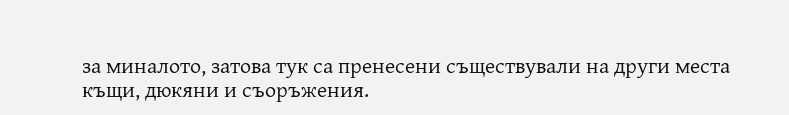за миналото, затова тук са пренесени съществували на други места къщи, дюкяни и съоръжения.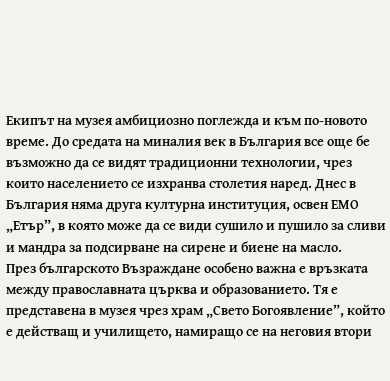Екипът на музея амбициозно поглежда и към по-новото време. До средата на миналия век в България все още бе възможно да се видят традиционни технологии, чрез които населението се изхранва столетия наред. Днес в България няма друга културна институция, освен ЕМО „Етър”, в която може да се види сушило и пушило за сливи и мандра за подсирване на сирене и биене на масло.
През българското Възраждане особено важна е връзката между православната църква и образованието. Тя е представена в музея чрез храм „Свето Богоявление”, който е действащ и училището, намиращо се на неговия втори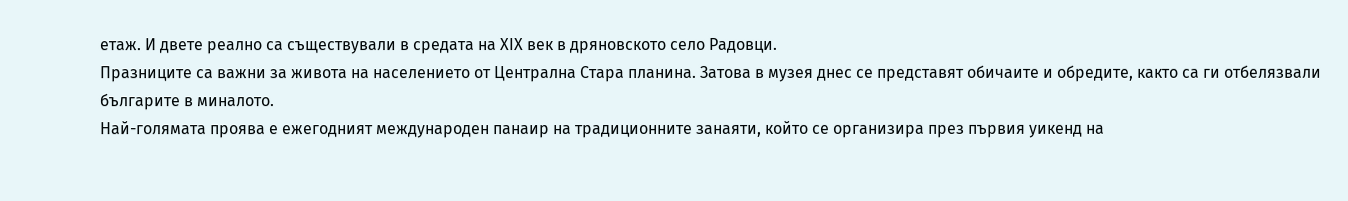етаж. И двете реално са съществували в средата на ХІХ век в дряновското село Радовци.
Празниците са важни за живота на населението от Централна Стара планина. Затова в музея днес се представят обичаите и обредите, както са ги отбелязвали българите в миналото.
Най-голямата проява е ежегодният международен панаир на традиционните занаяти, който се организира през първия уикенд на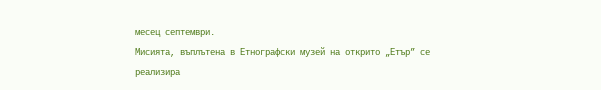месец септември.
Мисията, въплътена в Етнографски музей на открито „Етър” се реализира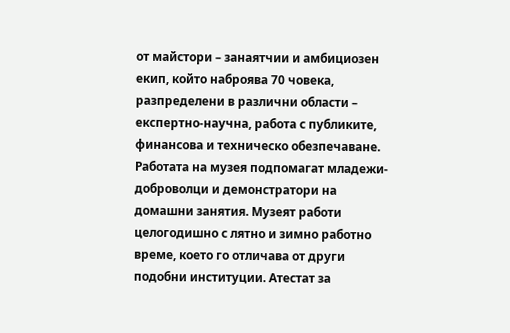от майстори – занаятчии и амбициозен екип, който наброява 70 човека, разпределени в различни области – експертно-научна, работа с публиките, финансова и техническо обезпечаване. Работата на музея подпомагат младежи-доброволци и демонстратори на домашни занятия. Музеят работи целогодишно с лятно и зимно работно време, което го отличава от други подобни институции. Атестат за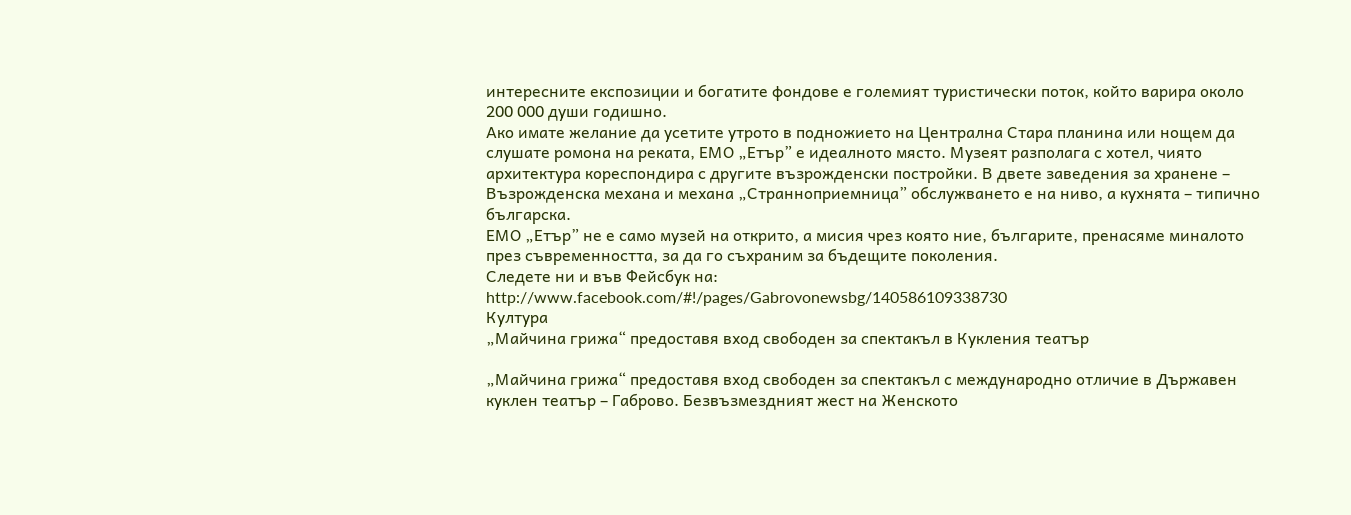интересните експозиции и богатите фондове е големият туристически поток, който варира около 200 000 души годишно.
Ако имате желание да усетите утрото в подножието на Централна Стара планина или нощем да слушате ромона на реката, ЕМО „Етър” е идеалното място. Музеят разполага с хотел, чиято архитектура кореспондира с другите възрожденски постройки. В двете заведения за хранене – Възрожденска механа и механа „Странноприемница” обслужването е на ниво, а кухнята – типично българска.
ЕМО „Етър” не е само музей на открито, а мисия чрез която ние, българите, пренасяме миналото през съвременността, за да го съхраним за бъдещите поколения.
Следете ни и във Фейсбук на:
http://www.facebook.com/#!/pages/Gabrovonewsbg/140586109338730
Култура
„Майчина грижа“ предоставя вход свободен за спектакъл в Кукления театър

„Майчина грижа“ предоставя вход свободен за спектакъл с международно отличие в Държавен куклен театър – Габрово. Безвъзмездният жест на Женското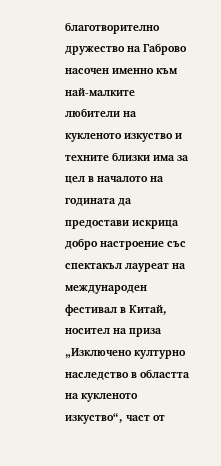благотворително дружество на Габрово насочен именно към най-малките любители на кукленото изкуство и техните близки има за цел в началото на годината да предостави искрица добро настроение със спектакъл лауреат на международен фестивал в Китай, носител на приза „Изключено културно наследство в областта на кукленото изкуство“, част от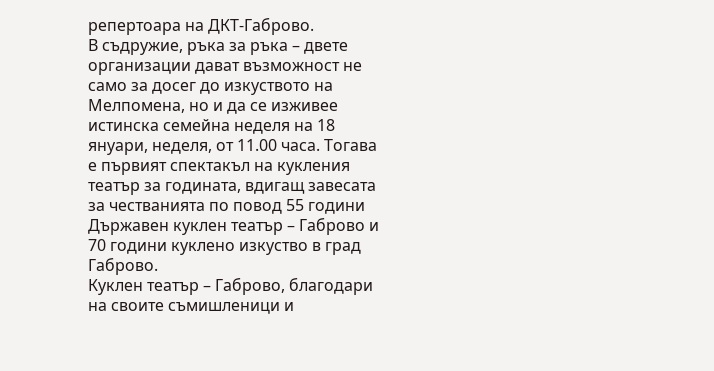репертоара на ДКТ-Габрово.
В съдружие, ръка за ръка – двете организации дават възможност не само за досег до изкуството на Мелпомена, но и да се изживее истинска семейна неделя на 18 януари, неделя, от 11.00 часа. Тогава е първият спектакъл на кукления театър за годината, вдигащ завесата за честванията по повод 55 години Държавен куклен театър – Габрово и 70 години куклено изкуство в град Габрово.
Куклен театър – Габрово, благодари на своите съмишленици и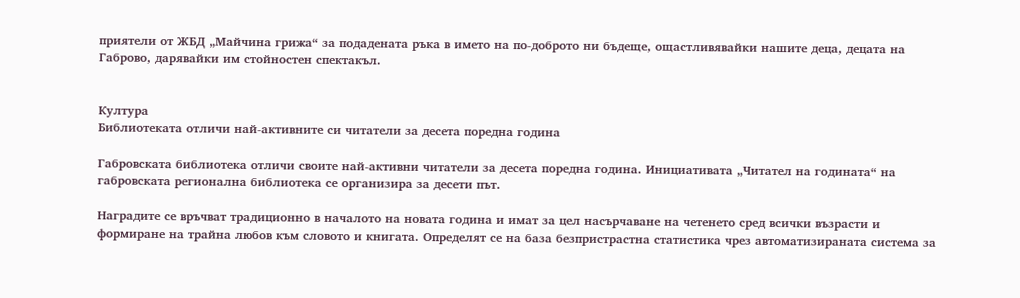приятели от ЖБД „Майчина грижа“ за подадената ръка в името на по-доброто ни бъдеще, ощастливявайки нашите деца, децата на Габрово, дарявайки им стойностен спектакъл.


Култура
Библиотеката отличи най-активните си читатели за десета поредна година

Габровската библиотека отличи своите най-активни читатели за десета поредна година. Инициативата „Читател на годината“ на габровската регионална библиотека се организира за десети път.

Наградите се връчват традиционно в началото на новата година и имат за цел насърчаване на четенето сред всички възрасти и формиране на трайна любов към словото и книгата. Определят се на база безпристрастна статистика чрез автоматизираната система за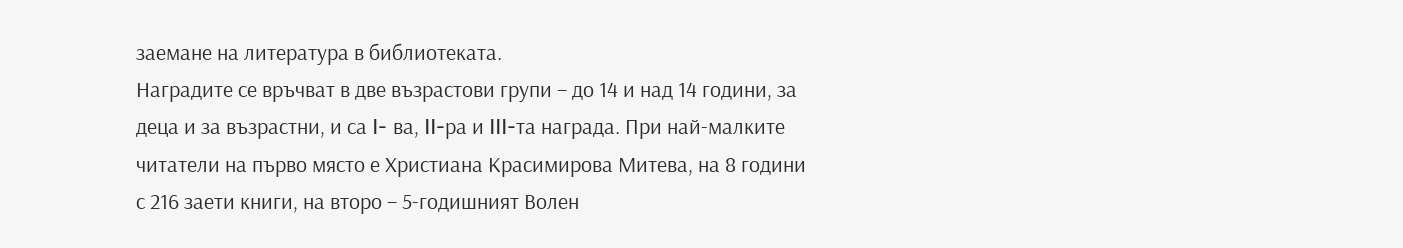заемане на литература в библиотеката.
Наградите се връчват в две възрастови групи – до 14 и над 14 години, за деца и за възрастни, и са I- ва, II-ра и III-та награда. При най-малките читатели на първо място е Христиана Красимирова Митева, на 8 години с 216 заети книги, на второ – 5-годишният Волен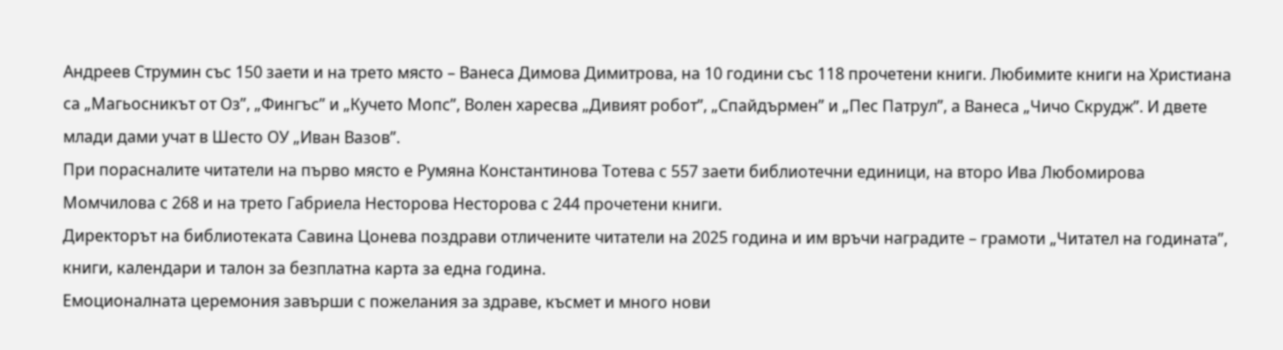Андреев Струмин със 150 заети и на трето място – Ванеса Димова Димитрова, на 10 години със 118 прочетени книги. Любимите книги на Христиана са „Магьосникът от Оз”, „Фингъс” и „Кучето Мопс”, Волен харесва „Дивият робот”, „Спайдърмен” и „Пес Патрул”, а Ванеса „Чичо Скрудж”. И двете млади дами учат в Шесто ОУ „Иван Вазов”.
При порасналите читатели на първо място е Румяна Константинова Тотева с 557 заети библиотечни единици, на второ Ива Любомирова Момчилова с 268 и на трето Габриела Несторова Несторова с 244 прочетени книги.
Директорът на библиотеката Савина Цонева поздрави отличените читатели на 2025 година и им връчи наградите – грамоти „Читател на годината”, книги, календари и талон за безплатна карта за една година.
Емоционалната церемония завърши с пожелания за здраве, късмет и много нови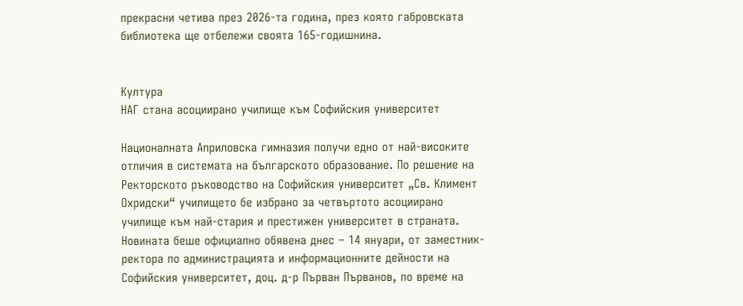прекрасни четива през 2026-та година, през която габровската библиотека ще отбележи своята 165-годишнина.


Култура
НАГ стана асоциирано училище към Софийския университет

Националната Априловска гимназия получи едно от най-високите отличия в системата на българското образование. По решение на Ректорското ръководство на Софийския университет „Св. Климент Охридски“ училището бе избрано за четвъртото асоциирано училище към най-стария и престижен университет в страната.
Новината беше официално обявена днес – 14 януари, от заместник-ректора по администрацията и информационните дейности на Софийския университет, доц. д-р Първан Първанов, по време на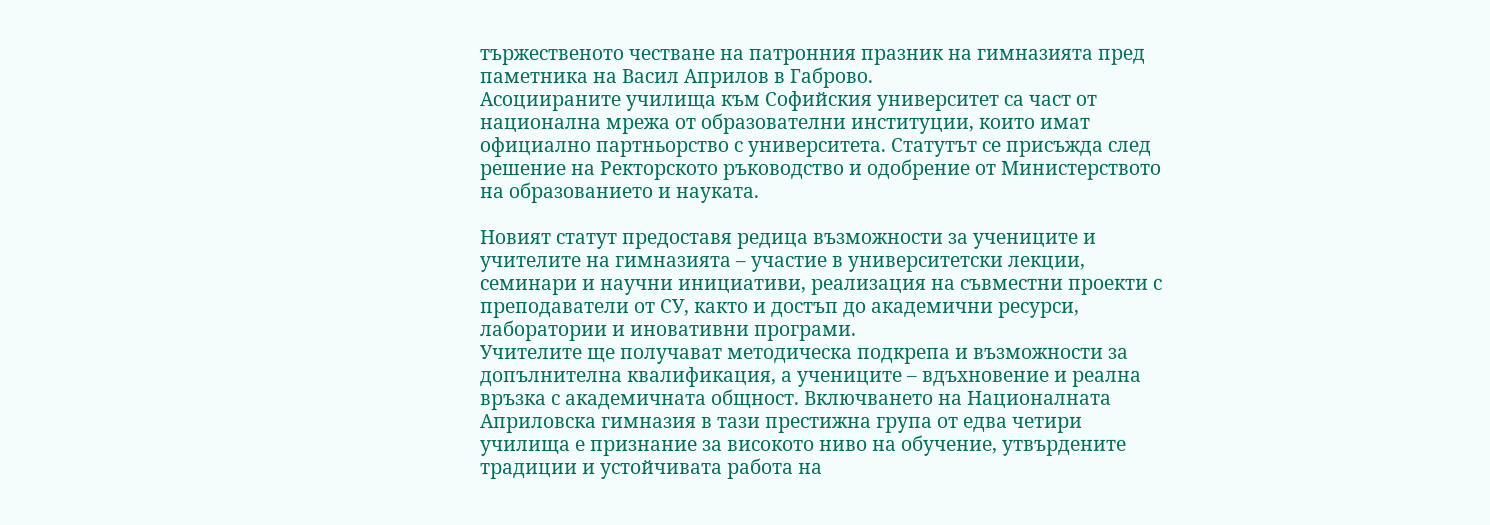тържественото честване на патронния празник на гимназията пред паметника на Васил Априлов в Габрово.
Асоциираните училища към Софийския университет са част от национална мрежа от образователни институции, които имат официално партньорство с университета. Статутът се присъжда след решение на Ректорското ръководство и одобрение от Министерството на образованието и науката.

Новият статут предоставя редица възможности за учениците и учителите на гимназията – участие в университетски лекции, семинари и научни инициативи, реализация на съвместни проекти с преподаватели от СУ, както и достъп до академични ресурси, лаборатории и иновативни програми.
Учителите ще получават методическа подкрепа и възможности за допълнителна квалификация, а учениците – вдъхновение и реална връзка с академичната общност. Включването на Националната Априловска гимназия в тази престижна група от едва четири училища е признание за високото ниво на обучение, утвърдените традиции и устойчивата работа на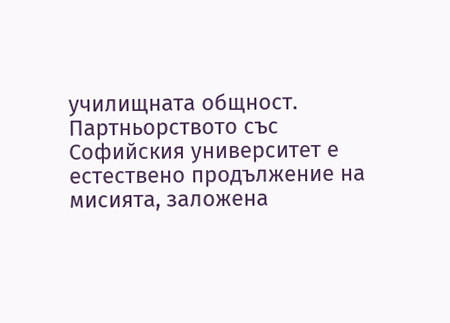училищната общност.
Партньорството със Софийския университет е естествено продължение на мисията, заложена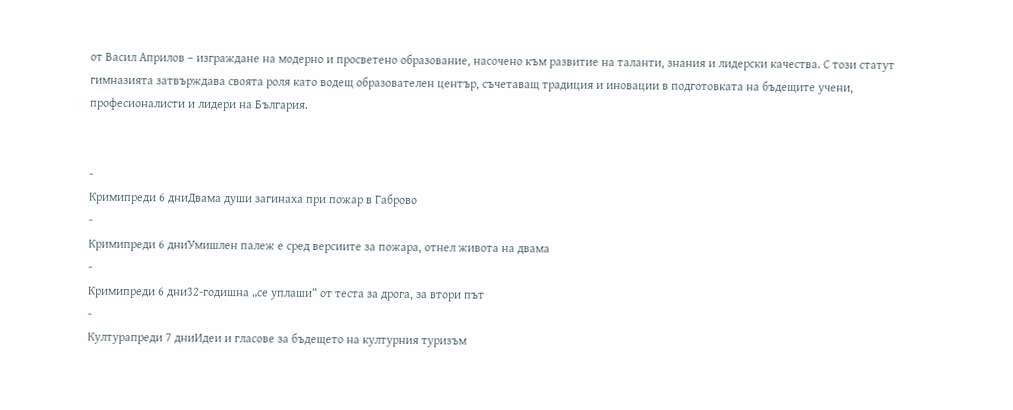от Васил Априлов – изграждане на модерно и просветено образование, насочено към развитие на таланти, знания и лидерски качества. С този статут гимназията затвърждава своята роля като водещ образователен център, съчетаващ традиция и иновации в подготовката на бъдещите учени, професионалисти и лидери на България.


-
Кримипреди 6 дниДвама души загинаха при пожар в Габрово
-
Кримипреди 6 дниУмишлен палеж е сред версиите за пожара, отнел живота на двама
-
Кримипреди 6 дни32-годишна „се уплаши“ от теста за дрога, за втори път
-
Културапреди 7 дниИдеи и гласове за бъдещето на културния туризъм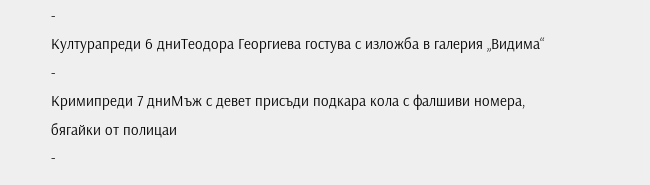-
Културапреди 6 дниТеодора Георгиева гостува с изложба в галерия „Видима“
-
Кримипреди 7 дниМъж с девет присъди подкара кола с фалшиви номера, бягайки от полицаи
-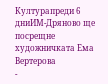Културапреди 6 дниИМ-Дряново ще посрещне художничката Ема Вертерова
-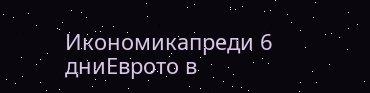Икономикапреди 6 дниЕврото в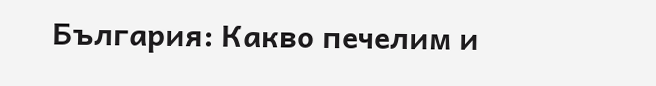България: Какво печелим и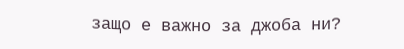защо е важно за джоба ни?